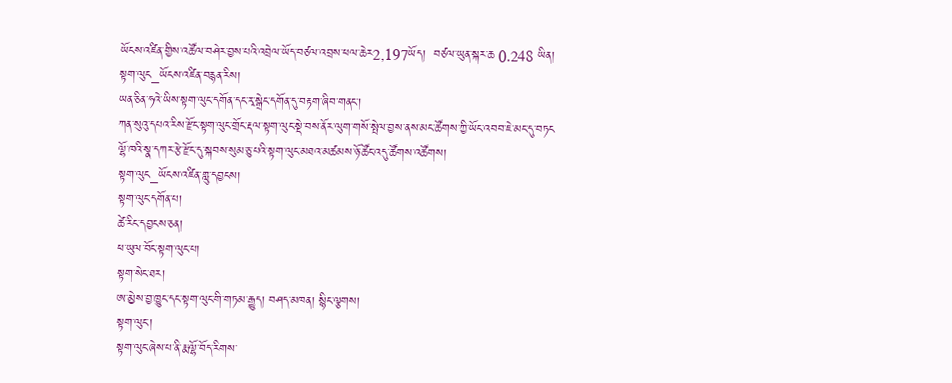ཡོངས་འཛིན་གྱིས་འཚོལ་བཤེར་བྱས་པའི་འབྲེལ་ཡོད་བཙལ་འབྲས་ཕལ་ཆེར2,197ཡོད།  བཙལ་ཡུན་སྐར་ཆ 0.248 ཡིན།
སྟག་ལུང_ཡོངས་འཛིན་བརྙན་རིས།
ཡན་ཅིན་ཧའེ་ཡིས་སྟག་ལུང་དགོན་དང་རྭ་སྒྲེང་དགོན་དུ་བརྟག་ཞིབ་གནང་།
ཀན་སུའུ་དཔའ་རིས་རྫོང་སྟག་ལུང་གྲོང་རྡལ་སྟག་ལུང་སྡེ་བས་ནོར་ལུག་གསོ་སྤེལ་བྱས་ནས་མང་ཚོགས་ཀྱི་ཡོང་འབབ་ཇེ་མང་དུ་བཏང
ལྷོ་ཁའི་སྣ་དཀར་རྩེ་རྫོང་དུ་སྐབས་སུམ་ཅུ་པའི་སྟག་ལུང་མཐའ་མཚམས་ཉོ་ཚོང་འདུ་ཚོགས་འཚོགས།
སྟག་ལུང_ཡོངས་འཛིན་གླུ་དབྱངས།
སྟག་ལུང་དགོན་པ།
ཚེ་རིང་དབྱངས་ཅན།
ཕ་ཡུལ་བོང་སྟག་ལུང་པ།
སྟག་སེང་ཐར།
ཨ་མྱེས་བྱ་ཁྱུང་དང་སྟག་ལུང་གི་གཏམ་རྒྱུད། བཤད་མཁན། སྙིང་ལྕགས།
སྟག་ལུང་།
སྟག་ལུང་ཞེས་པ་ནི་རྨ་ལྷོ་བོད་རིགས་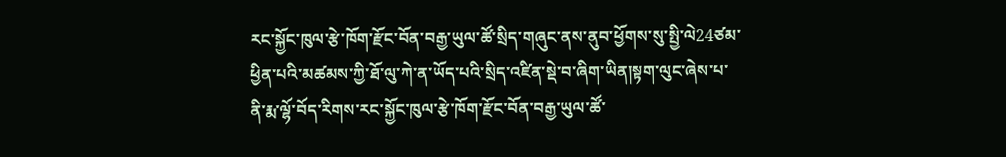རང་སྐྱོང་ཁུལ་རྩེ་ཁོག་རྫོང་བོན་བརྒྱ་ཡུལ་ཚོ་སྲིད་གཞུང་ནས་ནུབ་ཕྱོགས་སུ་སྤྱི་ལེ24ཙམ་ཕྱིན་པའི་མཚམས་ཀྱི་ཐོ་ལུ་ཀེ་ན་ཡོད་པའི་སྲིད་འཛིན་སྡེ་བ་ཞིག་ཡིན།སྟག་ལུང་ཞེས་པ་ནི་རྨ་ལྷོ་བོད་རིགས་རང་སྐྱོང་ཁུལ་རྩེ་ཁོག་རྫོང་བོན་བརྒྱ་ཡུལ་ཚོ་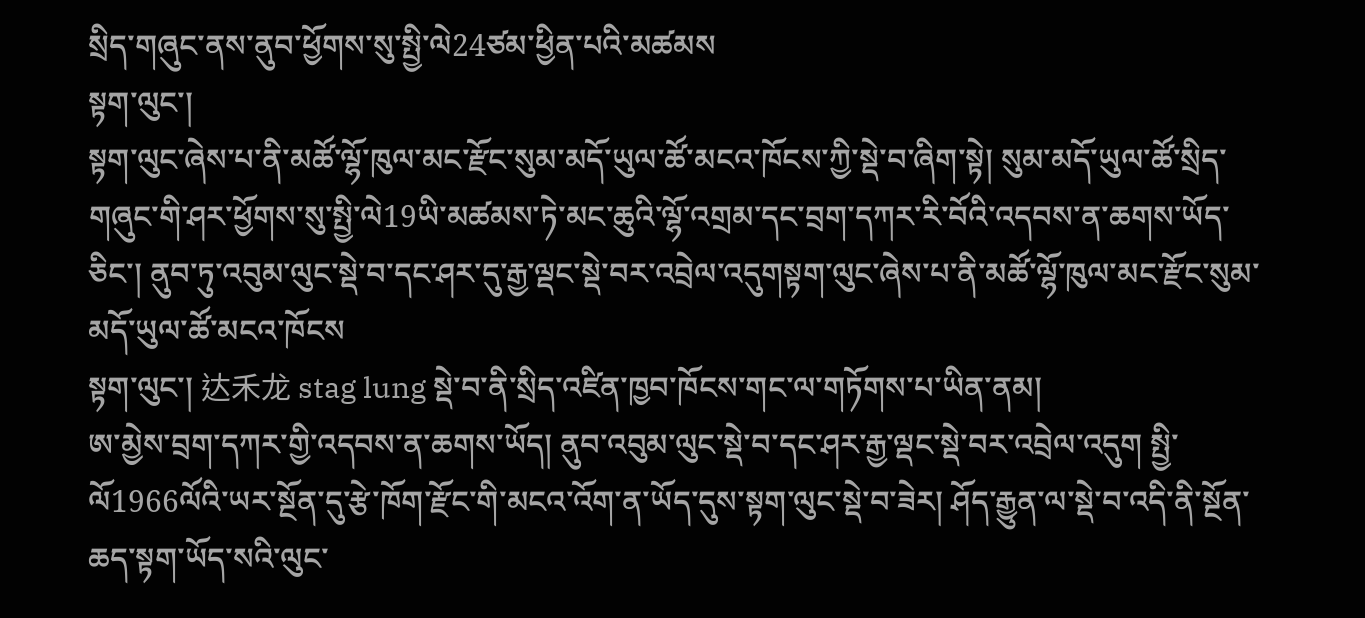སྲིད་གཞུང་ནས་ནུབ་ཕྱོགས་སུ་སྤྱི་ལེ24ཙམ་ཕྱིན་པའི་མཚམས
སྟག་ལུང་།
སྟག་ལུང་ཞེས་པ་ནི་མཚོ་ལྷོ་ཁུལ་མང་རྫོང་སུམ་མདོ་ཡུལ་ཚོ་མངའ་ཁོངས་ཀྱི་སྡེ་བ་ཞིག་སྟེ། སུམ་མདོ་ཡུལ་ཚོ་སྲིད་གཞུང་གི་ཤར་ཕྱོགས་སུ་སྤྱི་ལེ19ཡི་མཚམས་ཏེ་མང་ཆུའི་ལྷོ་འགྲམ་དང་བྲག་དཀར་རི་བོའི་འདབས་ན་ཆགས་ཡོད་ཅིང་། ནུབ་ཏུ་འབུམ་ལུང་སྡེ་བ་དང་ཤར་དུ་རྒྱ་ལྡང་སྡེ་བར་འབྲེལ་འདུགསྟག་ལུང་ཞེས་པ་ནི་མཚོ་ལྷོ་ཁུལ་མང་རྫོང་སུམ་མདོ་ཡུལ་ཚོ་མངའ་ཁོངས
སྟག་ལུང་། 达禾龙 stag lung སྡེ་བ་ནི་སྲིད་འཛིན་ཁྱབ་ཁོངས་གང་ལ་གཏོགས་པ་ཡིན་ནམ།
ཨ་མྱེས་བྲག་དཀར་གྱི་འདབས་ན་ཆགས་ཡོད། ནུབ་འབུམ་ལུང་སྡེ་བ་དང་ཤར་རྒྱ་ལྡང་སྡེ་བར་འབྲེལ་འདུག སྤྱི་ལོ1966ལོའི་ཡར་སྔོན་དུ་རྩེ་ཁོག་རྫོང་གི་མངའ་འོག་ན་ཡོད་དུས་སྟག་ལུང་སྡེ་བ་ཟེར། ཤོད་རྒྱུན་ལ་སྡེ་བ་འདི་ནི་སྔོན་ཆད་སྟག་ཡོད་སའི་ལུང་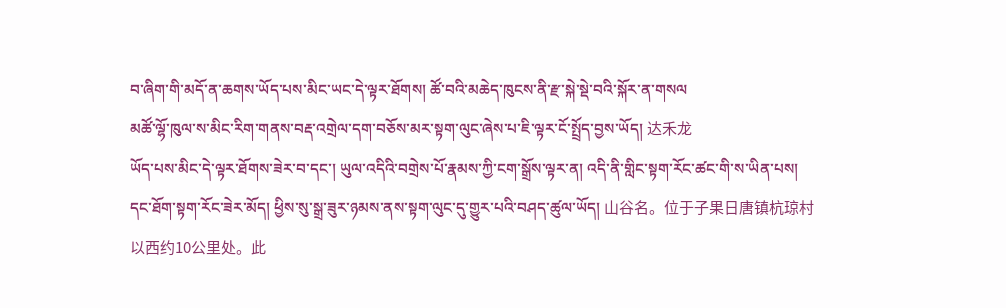བ་ཞིག་གི་མདོ་ན་ཆགས་ཡོད་པས་མིང་ཡང་དེ་ལྟར་ཐོགས། ཚོ་བའི་མཆེད་ཁུངས་ནི་རྫ་སྐེ་སྡེ་བའི་སྐོར་ན་གསལ
མཚོ་ལྷོ་ཁུལ་ས་མིང་རིག་གནས་བརྡ་འགྲེལ་དག་བཅོས་མར་སྟག་ལུང་ཞེས་པ་ཇི་ལྟར་ངོ་སྤྲོད་བྱས་ཡོད། 达禾龙
ཡོད་པས་མིང་དེ་ལྟར་ཐོགས་ཟེར་བ་དང་། ཡུལ་འདིའི་བགྲེས་པོ་རྣམས་ཀྱི་ངག་སྒྲོས་ལྟར་ན། འདི་ནི་གླིང་སྟག་རོང་ཚང་གི་ས་ཡིན་པས། དང་ཐོག་སྟག་རོང་ཟེར་མོད། ཕྱིས་སུ་སྒྲ་ཟུར་ཉམས་ནས་སྟག་ལུང་དུ་གྱུར་པའི་བཤད་ཚུལ་ཡོད། 山谷名。位于子果日唐镇杭琼村以西约10公里处。此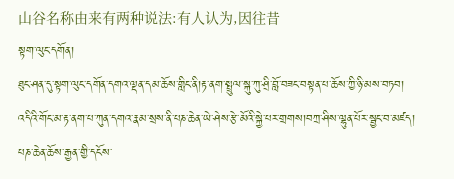山谷名称由来有两种说法:有人认为,因往昔
སྟག་ལུང་དགོན།
ཐུང་ཤན་དུ་སྟག་ལུང་དགོན་དགའ་ལྡན་དམ་ཆོས་གླིང་ནི།རྟ་ནག་སྤྲུལ་སྐུ་ཀུ་ཤྲི་བློ་བཟང་བསྟན་པ་ཆོས་ཀྱི་ཉི་མས་བཏབ། འདིའི་གོང་མ་རྟ་ནག་པ་ཀུན་དགའ་རྣམ་སྲས་ནི་པཎ་ཆེན་ཡེ་ཤེས་རྩེ་མོའི་སྐྱེ་པར་གྲགས།བཀྲ་ཤིས་ལྷུན་པོར་སྦྱང་བ་མཛད། པཎ་ཆེན་ཆོས་རྒྱན་གྱི་དངོས་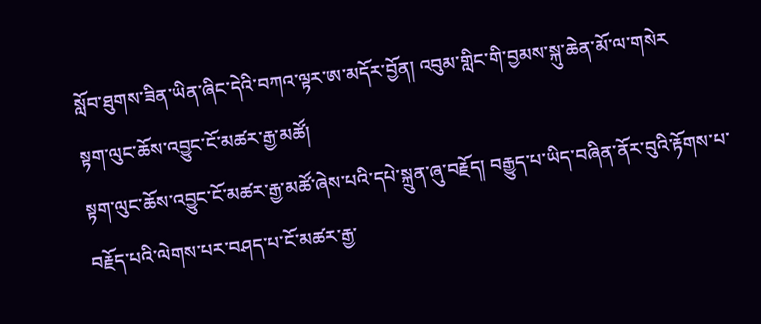སློབ་ཐུགས་ཟིན་ཡིན་ཞིང་དེའི་བཀའ་ལྟར་ཨ་མདོར་བྱོན། འབུམ་གླིང་གི་བྱམས་སྐུ་ཆེན་མོ་ལ་གསེར
སྟག་ལུང་ཆོས་འབྱུང་ངོ་མཚར་རྒྱ་མཚོ།
སྟག་ལུང་ཆོས་འབྱུང་ངོ་མཚར་རྒྱ་མཚོ་ཞེས་པའི་དཔེ་སྐྲུན་ཞུ་བརྗོད། བརྒྱུད་པ་ཡིད་བཞིན་ནོར་བུའི་རྟོགས་པ་བརྗོད་པའི་ལེགས་པར་བཤད་པ་ངོ་མཚར་རྒྱ་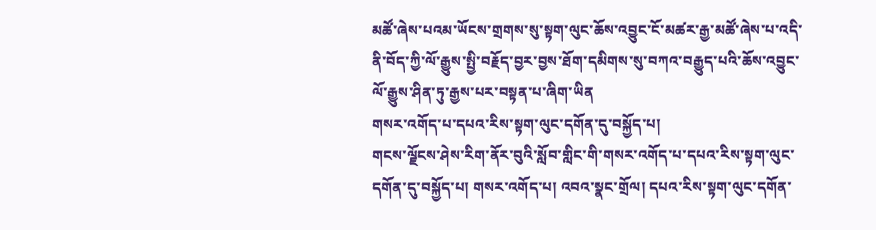མཚོ་ཞེས་པའམ་ཡོངས་གྲགས་སུ་སྟག་ལུང་ཆོས་འབྱུང་ངོ་མཚར་རྒྱ་མཚོ་ཞེས་པ་འདི་ནི་བོད་ཀྱི་ལོ་རྒྱུས་སྤྱི་བརྗོད་བྱར་བྱས་ཐོག་དམིགས་སུ་བཀའ་བརྒྱུད་པའི་ཆོས་འབྱུང་ལོ་རྒྱུས་ཤིན་ཏུ་རྒྱས་པར་བསྟན་པ་ཞིག་ཡིན
གསར་འགོད་པ་དཔའ་རིས་སྟག་ལུང་དགོན་དུ་བསྐྱོད་པ།
གངས་ལྗོངས་ཤེས་རིག་ནོར་བུའི་སློབ་གླིང་གི་གསར་འགོད་པ་དཔའ་རིས་སྟག་ལུང་དགོན་དུ་བསྐྱོད་པ། གསར་འགོད་པ། འབའ་སྣང་གྲོལ། དཔའ་རིས་སྟག་ལུང་དགོན་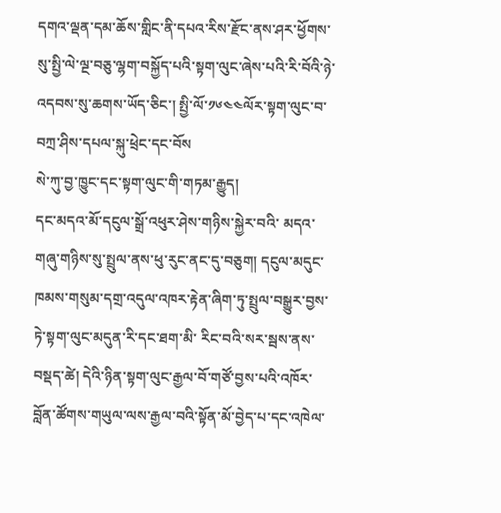དགའ་ལྡན་དམ་ཆོས་གླིང་ནི་དཔའ་རིས་རྫོང་ནས་ཤར་ཕྱོགས་སུ་སྤྱི་ལེ་ལྔ་བཅུ་ལྷག་བསྐྱོད་པའི་སྟག་ལུང་ཞེས་པའི་རི་བོའི་ཉེ་འདབས་སུ་ཆགས་ཡོད་ཅིང་། སྤྱི་ལོ་༡༦༤༤ལོར་སྟག་ལུང་བ་བཀྲ་ཤིས་དཔལ་སྐུ་ཕྲེང་དང་བོས
སེ་ཀུ་བྱ་ཁྱུང་དང་སྟག་ལུང་གི་གཏམ་རྒྱུད།
དང་མདའ་མོ་དངུལ་སྒྲོ་འཕུར་ཤེས་གཉིས་སྐྱེར་བའི་ མདའ་གཞུ་གཉིས་སུ་སྤྲུལ་ནས་ཕུ་རུང་ནང་དུ་བཅུག། དངུལ་མདུང་ཁམས་གསུམ་དགྲ་འདུལ་འཁར་རྟེན་ཞིག་ཏུ་སྤྲུལ་བསྒྱུར་བྱས་ཏེ་སྟག་ལུང་མདུན་རི་དང་ཐག་མི་ རིང་བའི་སར་སྦས་ནས་བསྡད་ཚེ། དེའི་ཉིན་སྟག་ལུང་རྒྱལ་བོ་གཙོ་བྱས་པའི་འཁོར་བློན་ཚོགས་གཡུལ་ལས་རྒྱལ་བའི་སྟོན་མོ་བྱེད་པ་དང་འཁེལ་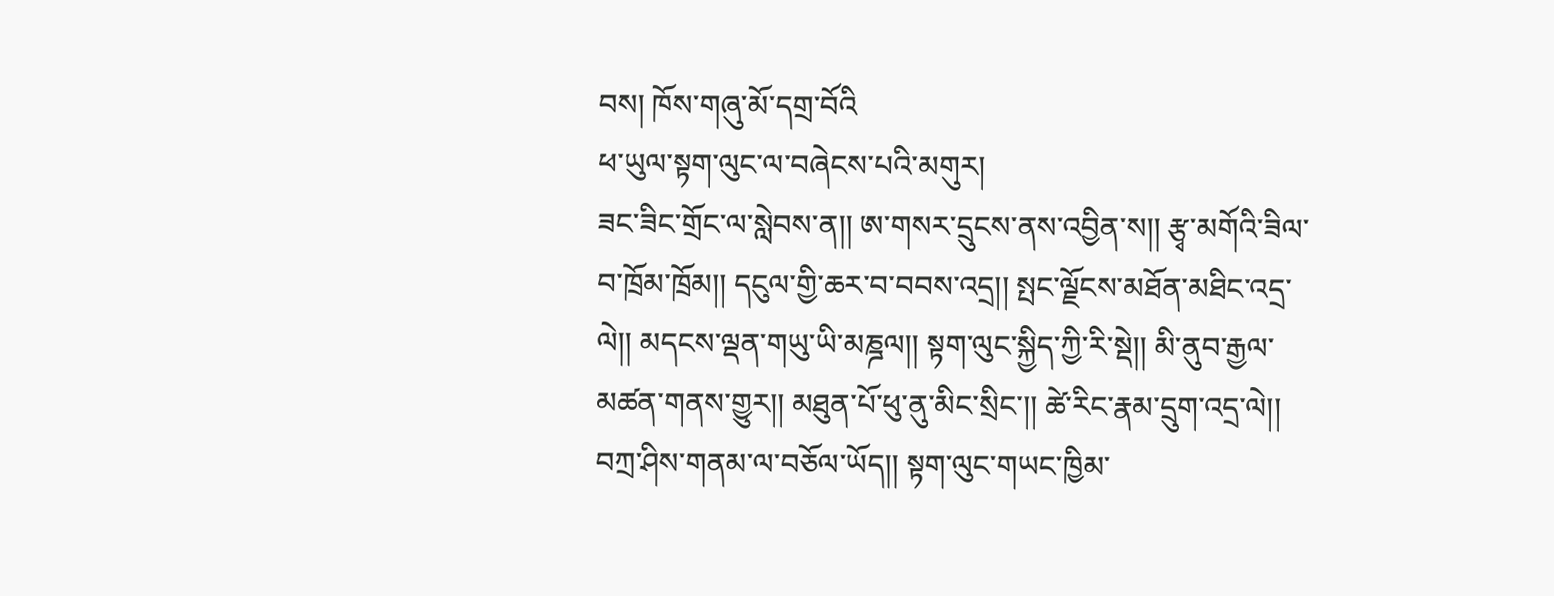བས། ཁོས་གཞུ་མོ་དགྲ་བོའི
ཕ་ཡུལ་སྟག་ལུང་ལ་བཞེངས་པའི་མགུར།
ཟང་ཟིང་གྲོང་ལ་སླེབས་ན།། ཨ་གསར་དྲུངས་ནས་འབྱིན་ས།། རྩྭ་མགོའི་ཟིལ་བ་ཁྲོམ་ཁྲོམ།། དངུལ་གྱི་ཆར་བ་བབས་འདྲ།། སྤང་ལྗོངས་མཐོན་མཐིང་འདྲ་ལེ།། མདངས་ལྡན་གཡུ་ཡི་མཎྜལ།། སྟག་ལུང་སྐྱིད་ཀྱི་རི་སྡེ།། མི་ནུབ་རྒྱལ་མཚན་གནས་གྱུར།། མཐུན་པོ་ཕུ་ནུ་མིང་སྲིང་།། ཚེ་རིང་རྣམ་དྲུག་འདྲ་ལེ།། བཀྲ་ཤིས་གནམ་ལ་བཅོལ་ཡོད།། སྟག་ལུང་གཡང་ཁྱིམ་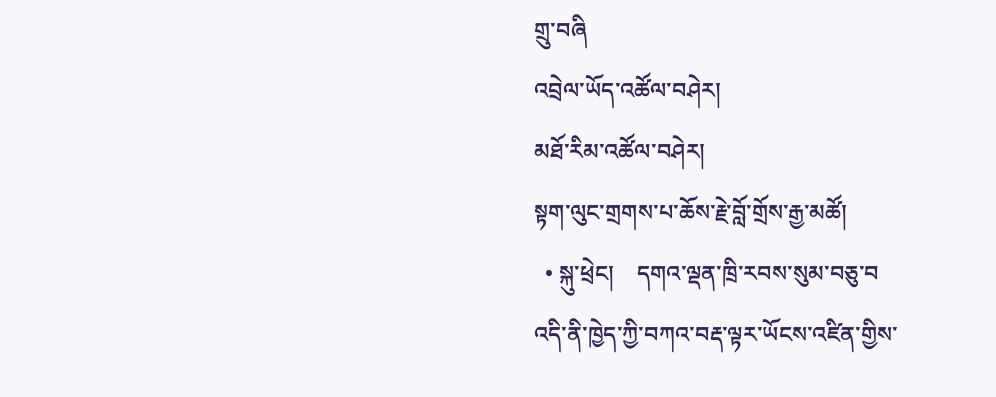གྲུ་བཞི
འབྲེལ་ཡོད་འཚོལ་བཤེར།
མཐོ་རིམ་འཚོལ་བཤེར།
སྟག་ལུང་གྲགས་པ་ཆོས་རྗེ་བློ་གྲོས་རྒྱ་མཚོ།
  • སྐུ་ཕྲེང།    དགའ་ལྡན་ཁྲི་རབས་སུམ་བཅུ་བ
འདི་ནི་ཁྱེད་ཀྱི་བཀའ་བརྡ་ལྟར་ཡོངས་འཛིན་གྱིས་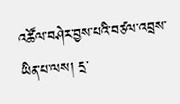འཚོལ་བཤེར་བྱས་པའི་བཙལ་འབྲས་ཡིན་པ་ལས། དྲ་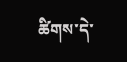ཚིགས་དེ་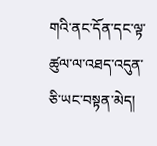གའི་ནང་དོན་དང་ལྟ་ཚུལ་ལ་འཐད་འདུན་ཅི་ཡང་བསྟན་མེད།